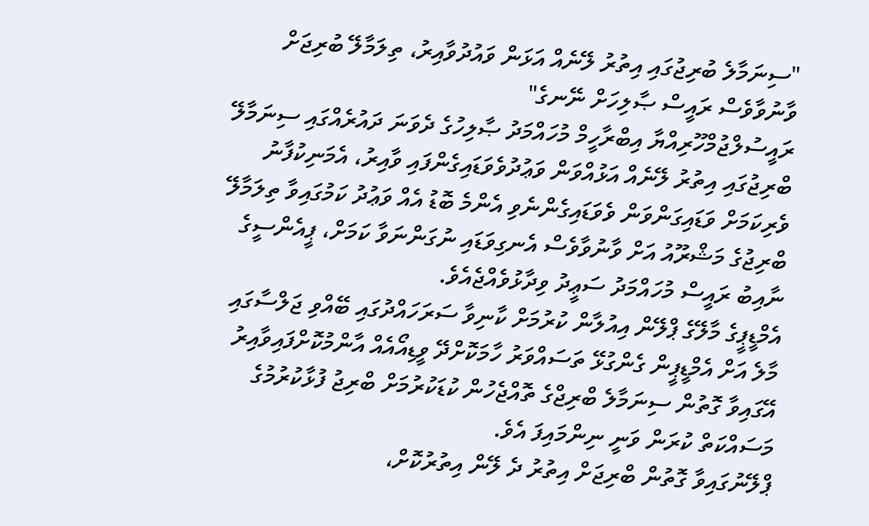"ސިނަމާލެ ބުރިޖުގައި އިތުރު ލޭނެއް އަޅަން ވައުދުވާއިރު، ތިލަމާލޭ ބުރިޖަށް ވާނުވާވެސް ރައީސް ޞާލިހަށް ނޭނގެ"
ރައީސުލްޖުމްހޫރިއްޔާ އިބްރާހީމް މުހައްމަދު ޞާލިހުގެ ދެވަނަ ދައުރެއްގައި ސިނަމާލޭ ބްރިޖުގައި އިތުރު ލޭނެއް އަޅުއްވަން ވަޢުދުވެވަޑައިގެންފައި ވާއިރު، އެމަނިކުފާނު ވެރިކަމަށް ވަޑައިގަންވަން ވެވަޑައިގެންނެވި އެންމެ ބޮޑު އެއް ވަޢުދު ކަމުގައިވާ ތިލަމާލޭ ބްރިޖުގެ މަޝްރޫއު އަށް ވާނުވާވެސް އެނގިވަޑައި ނުގަންނަވާ ކަމަށް، ޕީއެންސީގެ ނާއިބު ރައީސް މުހައްމަދު ސަޢީދު ވިދާޅުވެއްޖެއެވެ.
އެމްޑީޕީގެ މާލޭގެ ޕްލޭން އިއުލާން ކުރުމަށް ކާނިވާ ސަރަހައްދުގައި ބޭއްވި ޖަލްސާގައި މާލެ އަށް އެމްޑީޕީން ގެންގުޅޭ ތަސައްވަރު ހާމަކޮށްދޭ ވީޑިއޯއެއް އާންމުކޮށްފައިވާއިރު އޭގައިވާ ގޮތުން ސިނަމާލެ ބްރިޖްގެ ތޮއްޖެހުން ކުޑަކުރުމަށް ބްރިޖު ފުޅާކުރުމުގެ މަސައްކަތް ކުރަން ވަނީ ނިންމައިފަ އެވެ.
ޕްލޭނުގައިވާ ގޮތުން ބްރިޖަށް އިތުރު ދެ ލޭން އިތުރުކޮށް،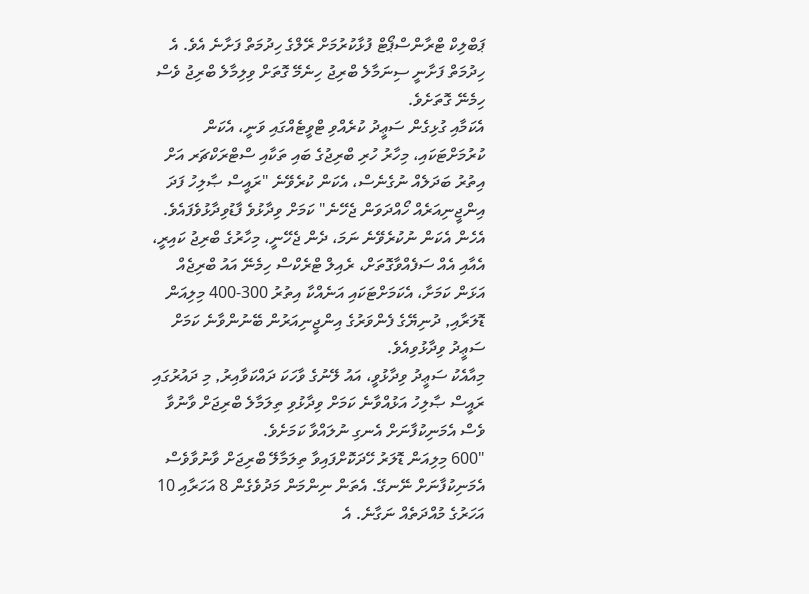ޕަބްލިކް ޓްރާންސްޕޯޓް ފުޅާކުރުމަށް ރޭލްގެ ހިދުމަތް ފަށާނެ އެވެ. އެ ހިދުމަތް ފަށާނީ ސިނަމާލެ ބްރިޖު ހިނެމޭ ގޮތަށް ވިލިމާލެ ބްރިޖު ވެސް ހިމެނޭ ގޮތަށެވެ.
އެކަމާއި ގުޅިގެން ސަޢީދު ކުރެއްވި ޓްވީޓެއްގައި ވަނީ، އެކަން ކުރުމަށްޓަކައި، މިހާރު ހުރި ބްރިޖުގެ ބައި ތަކާއި ސްޓްރަކްޗަރ އަށް އިތުރު ބަދަލެއް ނުގެނެސް، އެކަން ކުރެވޭނެ "ރައީސް ޞާލިހު ފަދަ އިންޖީނިއަރެއް ހޯއްދަވަން ޖެހޭނެ" ކަމަށް ވިދާޅުވެ ފާޑުވިދާޅުވެފައެވެ.
އެހެން އެކަން ނުކުރެވޭނެ ނަމަ، ދެން ޖެހޭނީ، މިހާރުގެ ބްރިޖު ކައިރީ، އެއާއި އެއް ސަފެއްވާގޮތަށް، ރެއިލް ޓްރެކްސް ހިމެނޭ އައު ބްރިޖެއް އަޅަން ކަމަށާ، އެކަމަށްޓަކައި އަނެއްކާ އިތުރު 300-400 މިލިއަން ޑޮލަރާއި, ދުނިޔޭގެ ފެންވަރުގެ އިންޖީނިއަރުން ބޭނުންވާނެ ކަމަށް ސަޢީދު ވިދާޅުވިއެވެ.
މިއާއެކު ސަޢީދު ވިދާޅުވީ، އައު ލޭނުގެ ވާހަކަ ދައްކަވާއިރު, މި ދައުރުގައި ރައީސް ޞާލިހު އަޅުއްވާނެ ކަމަށް ވިދާޅުވި ތިލަމާލެ ބްރިޖަށް ވާނުވާ ވެސް އެމަނިކުފާނަށް އެނގި ނުލައްވާ ކަމަށެވެ.
"600 މިލިއަން ޑޮލަރު ހޭދަކޮށްފައިވާ ތިލަމާލޭ ބްރިޖަށް ވާނުވާވެސް އެމަނިކުފާނަށް ނޭނގޭ. އެތަން ނިންމަން މަދުވެގެން 8 އަހަރާއި 10 އަހަރުގެ މުއްދަތެއް ނަގާނެ. އެ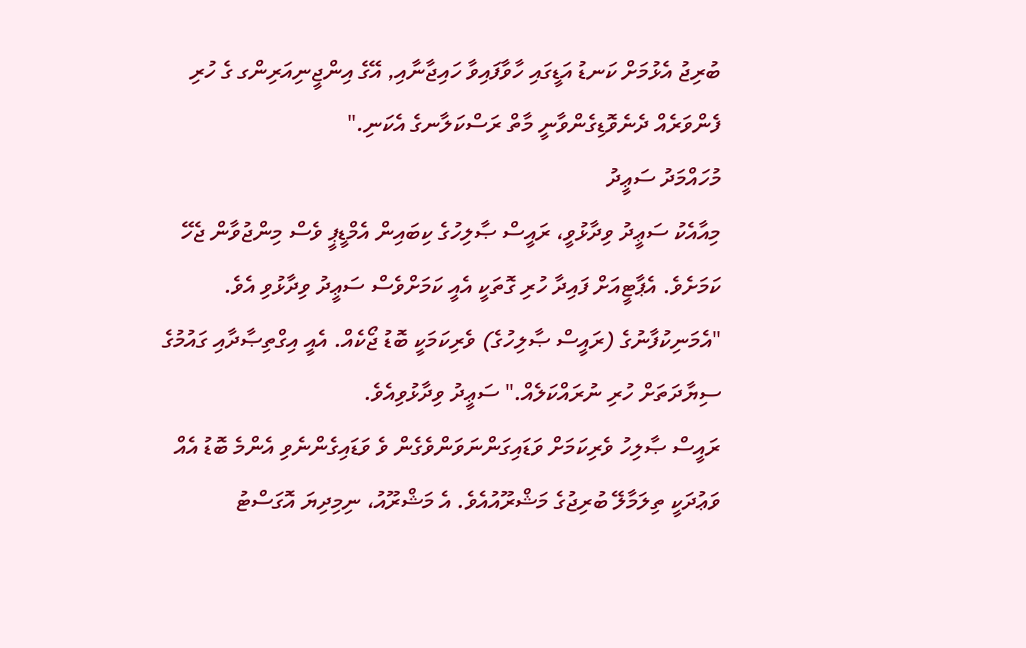ބުރިޖު އެޅުމަށް ކަނޑު އަޑީގައި ހާވާފައިވާ ހައިޖާނާއި, އޭގެ އިންޖީނިއަރިންގ ގެ ހުރި ފެންވަރެއް ދެނެވޮޑިގެންވާނީ މާތް ރަސްކަލާނގެ އެކަނި."
މުހައްމަދު ސަޢީދު
މިއާއެކު ސަޢީދު ވިދާޅުވީ، ރައީސް ޞާލިހުގެ ކިބައިން އެމްޑީޕީ ވެސް މިންޖުވާން ޖެހޭ ކަމަށެވެ. އެޕާޓީއަށް ފައިދާ ހުރި ގޮތަކީ އެއީ ކަމަށްވެސް ސަޢީދު ވިދާޅުވި އެވެ.
"އެމަނިކުފާނުގެ (ރައީސް ޞާލިހުގެ) ވެރިކަމަކީ ބޮޑު ޖޯކެއް. އެއީ އިގްތިޞާދާއި ގައުމުގެ ސިޔާދަތަށް ހުރި ނުރައްކަލެއް." ސަޢީދު ވިދާޅުވިއެވެ.
ރައީސް ޞާލިހު ވެރިކަމަށް ވަޑައިގަންނަވަންވެގެން ވެ ވަޑައިގެންނެވި އެންމެ ބޮޑު އެއް ވަޢުދަކީ ތިލަމާލޭ ބުރިޖުގެ މަޝްރޫއުއެވެ. އެ މަޝްރޫއު، ނިމިދިޔަ އޮގަސްޓު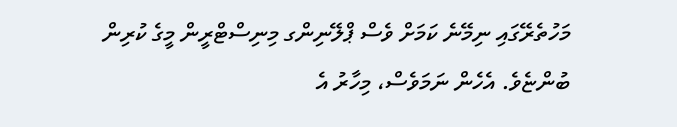މަހުތެރޭގައި ނިމޭނެ ކަމަށް ވެސް ޕްލޭނިންގ މިނިސްޓްރީން މީގެ ކުރިން ބުންޏެވެ. އެހެން ނަމަވެސް، މިހާރު އެ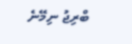ބްރިޖު ނިމޭނެ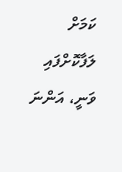ކަމަށް ލަފާކޮށްފައި ވަނީ، އަންނަ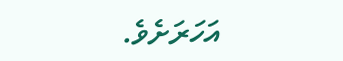އަހަރަށެވެ.